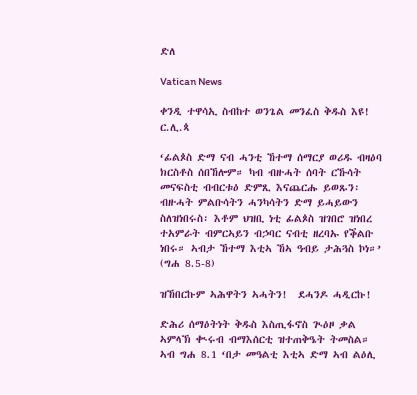ድለ

Vatican News

ቀንዲ ተዋሳኢ ስብከተ ወንጌል መንፈስ ቅዱስ እዩ! ር.ሊ.ጳ

‘ፊልጶስ ድማ ናብ ሓንቲ ኸተማ ሰማርያ ወሪዱ ብዛዕባ ክርስቶስ ሰበኸሎም። ካብ ብዙሓት ሰባት ርኹሳት መናፍስቲ ብብርቱዕ ድምጺ እናጨርሑ ይወጹን፡ ብዙሓት ምልቡሳትን ሓንካሳትን ድማ ይሓይውን ስለዝነበሩስ፡ እቶም ህዝቢ ነቲ ፊልጶስ ዝገበሮ ዝነበረ ተአምራት ብምርኣይን ብኃባር ናብቲ ዘረባኡ የቕልቡ ነበሩ። ኣብታ ኸተማ እቲኣ ኸኣ ዓብይ ታሕጓስ ኮነ።’ (ግሐ 8.5-8)

ዝኸበርኩም ኣሕዋትን ኣሓትን!  ደሓንዶ ሓዲርኩ!

ድሕሪ ሰማዕትነት ቅዱስ እስጢፋኖስ ጒዕዞ ቃል ኣምላኽ ቊሩብ ብማእሰርቲ ዝተጠቅዔት ትመስል። ኣብ ግሐ 8.1 ‘በታ መዓልቲ እቲኣ ድማ ኣብ ልዕሊ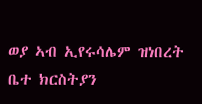ወያ ኣብ ኢየሩሳሌም ዝነበረት ቤተ ክርስትያን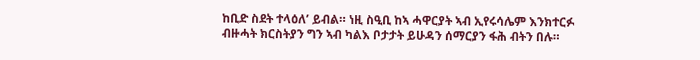ከቢድ ስደት ተላዕለ’ ይብል። ነዚ ስዒቢ ከኣ ሓዋርያት ኣብ ኢየሩሳሌም እንክተርፉ ብዙሓት ክርስትያን ግን ኣብ ካልእ ቦታታት ይሁዳን ሰማርያን ፋሕ ብትን በሉ።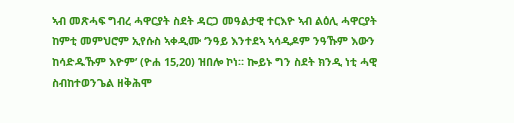ኣብ መጽሓፍ ግብረ ሓዋርያት ስደት ዳርጋ መዓልታዊ ተርእዮ ኣብ ልዕሊ ሓዋርያት ከምቲ መምህሮም ኢየሱስ ኣቀዲሙ ‘ንዓይ እንተደኣ ኣሳዲዶም ንዓኹም እውን ከሳድዱኹም እዮም’ (ዮሐ 15,20) ዝበሎ ኮነ። ኰይኑ ግን ስደት ክንዲ ነቲ ሓዊ ስብከተወንጌል ዘቅሕሞ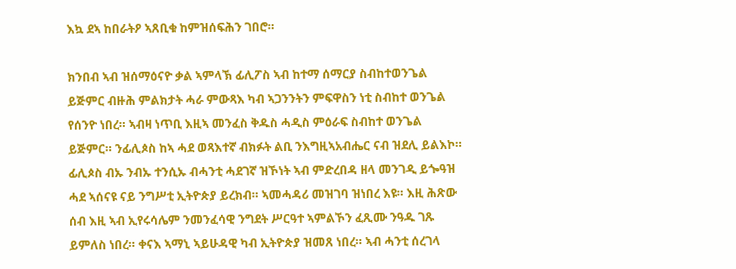እኳ ደኣ ከበራትዖ ኣጸቢቁ ከምዝሰፍሕን ገበሮ።

ክንበብ ኣብ ዝሰማዕናዮ ቃል ኣምላኽ ፊሊፖስ ኣብ ከተማ ሰማርያ ስብከተወንጌል ይጅምር ብዙሕ ምልክታት ሓራ ምውጻእ ካብ ኣጋንንትን ምፍዋስን ነቲ ስብከተ ወንጌል የሰንዮ ነበረ። ኣብዛ ነጥቢ እዚኣ መንፈስ ቅዱስ ሓዲስ ምዕራፍ ስብከተ ወንጌል ይጅምር። ንፊሊጶስ ከኣ ሓደ ወጻእተኛ ብክፉት ልቢ ንእግዚኣአብሔር ናብ ዝደሊ ይልእኮ። ፊሊጶስ ብኡ ንብኡ ተንሲኡ ብሓንቲ ሓደገኛ ዝኾነት ኣብ ምድረበዳ ዘላ መንገዲ ይጐዓዝ ሓደ ኣሰናዩ ናይ ንግሥቲ ኢትዮጵያ ይረክብ። ኣመሓዳሪ መዝገባ ዝነበረ እዩ። እዚ ሕጽው ሰብ እዚ ኣብ ኢየሩሳሌም ንመንፈሳዊ ንግደት ሥርዓተ ኣምልኾን ፈጺሙ ንዓዱ ገጹ ይምለስ ነበረ። ቀናእ ኣማኒ ኣይሁዳዊ ካብ ኢትዮጵያ ዝመጸ ነበረ። ኣብ ሓንቲ ሰረገላ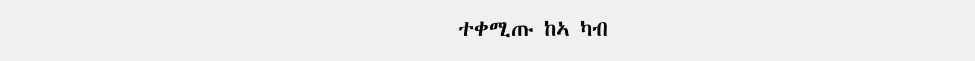ተቀሚጡ ከኣ ካብ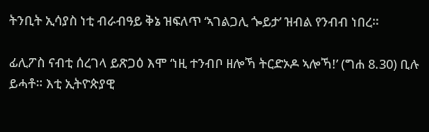ትንቢት ኢሳያስ ነቲ ብራብዓይ ቅኔ ዝፍለጥ ‘ኣገልጋሊ ጐይታ’ ዝብል የንብብ ነበረ።

ፊሊፖስ ናብቲ ሰረገላ ይጽጋዕ እሞ ‘ነዚ ተንብቦ ዘሎኻ ትርድኦዶ ኣሎኻ!’ (ግሐ 8.30) ቢሉ ይሓቶ። እቲ ኢትዮጵያዊ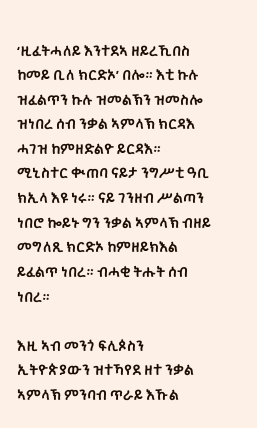‘ዚፈትሓለይ እንተደኣ ዘይረኺበስ ከመይ ቢለ ክርድኦ’ በሎ። እቲ ኩሉ ዝፈልጥን ኩሉ ዝመልኽን ዝመስሎ ዝነበረ ሰብ ንቃል ኣምላኽ ክርዳእ ሓገዝ ከምዘድልዮ ይርዳእ። ሚኒስተር ቊጠባ ናይታ ንግሥቲ ዓቢ ክኢላ እዩ ነሩ። ናይ ገንዘብ ሥልጣን ነበሮ ኰይኑ ግን ንቃል ኣምላኽ ብዘይ መግለጺ ክርድኦ ከምዘይክእል ይፈልጥ ነበረ። ብሓቂ ትሑት ሰብ ነበረ።

እዚ ኣብ መንጎ ፍሊጶስን ኢትዮጵያውን ዝተኻየደ ዘተ ንቃል ኣምላኽ ምንባብ ጥራይ እኹል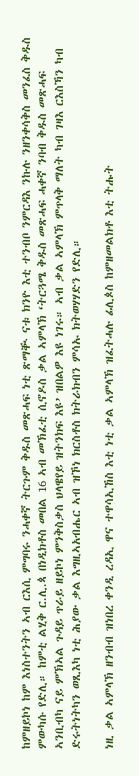ከምዘይኮነ ከም እነስተንትን ኣብ ርእሲ ምግባሩ ንሓቀኛ ትርጉም ቅዱስ መጽሓፍ ነቲ ጽማቚ ናቱ ክንዮ እቲ ተንብቦ ንምርዳእ ንኩሉ ንዘንቀሳቅስ መንፈስ ቅዱስ ምውካሱ የድሊ። ከምቲ ልሂቅ ር.ሊ.ጳ በነዲክቶስ መበል 16 ኣብ መኽፈቲ ሲኖዶስ ቃል ኣምላኽ ‘ትርጓሜ ቅዱስ መጽሓፍ ሓቀኛ ንባብ ቅዱስ መጽሓፍ ኣንቢብካ ናይ ምኽኣል ጉዳይ ጥራይ ዘይኮነ ምንቅስቃስ ህላዌየይ ዝትንክፍ እዩ’ ዝበልዎ እዩ ነገሩ። ኣብ ቃል ኣምላኽ ምጥላቅ ማለት ካብ ገዛእ ርእስኻን ካብ ድሩትነትካን ወጺእካ ነቲ ሕያው ቃል እግዚኣአብሔር ኣብ ዝኾነ ክርስቶስ ክትራክብን ምሳኡ ክትወሃሃድን የድሊ።

ነዚ ቃል ኣምላኽ ዘንብብ ዝነበረ ቀንዲ ረዳኢ ዋና ተዋሳኢኸስ እቲ ነቲ ቃል ኣምላኽ ዝፈትሓሉ ፊሊጶስ ከምዘመልክቶ እቲ ትሑት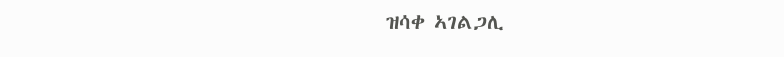ዝሳቀ ኣገልጋሊ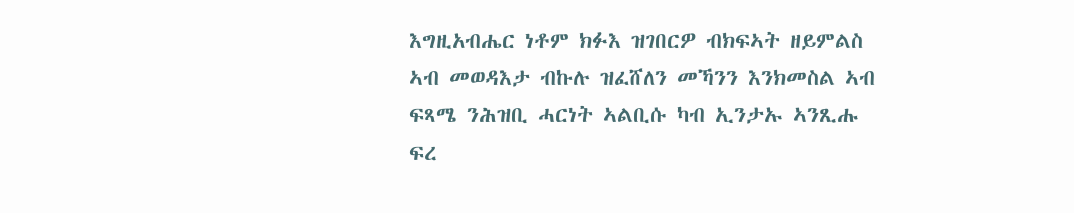እግዚአብሔር ነቶም ክፉእ ዝገበርዎ ብክፍኣት ዘይምልስ ኣብ መወዳእታ ብኩሉ ዝፈሸለን መኻንን እንክመስል ኣብ ፍጻሜ ንሕዝቢ ሓርነት ኣልቢሱ ካብ ኢንታኡ ኣንጺሑ ፍረ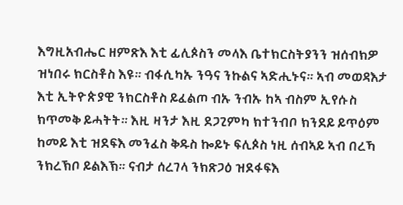እግዚአብሔር ዘምጽእ እቲ ፊሊጶስን መላእ ቤተክርስትያንን ዝሰብክዎ ዝነበሩ ክርስቶስ እዩ። ብፋሲካኡ ንዓና ንኩልና ኣድሒኑና። ኣብ መወዳእታ እቲ ኢትዮጵያዊ ንክርስቶስ ይፈልጦ ብኡ ንብኡ ከኣ ብስም ኢየሱስ ክጥመቅ ይሓትት። እዚ ዛንታ እዚ ደጋጊምካ ክተንብቦ ክንደይ ይጥዕም ከመይ እቲ ዝደፍእ መንፈስ ቅዱስ ኰይኑ ፍሊጶስ ነዚ ሰብኣይ ኣብ በረኻ ንክረኽቦ ይልእኽ። ናብታ ሰረገላ ንክጽጋዕ ዝደፋፍእ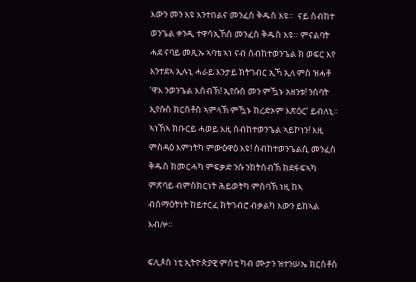እውን መን እዩ እንተበልና መንፈስ ቅዱስ እዩ።  ናይ ስብከተ ወንጌል ቀንዲ ተዋሳኢኸስ መንፈስ ቅዱስ እዩ። ምናልባት ሓደ ናባይ መጺኡ ኣባቴ ኣነ ናብ ስብከተወንጌል ክ ወፍር እየ እንተደኣ ኢሉኒ ሓራይ እንታይ ክትገብር ኢኻ ኢለ ምስ ዝሓቶ ‘ዋእ ንወንጌል እሰብኽ! ኢየሱስ መን ምዃኑ አዘንቱ! ንሰባት ኢየሱስ ክርስቶስ ኣምላኽ ምዃኑ ከረድኦም እጽዕር’ ይብለኒ። ኣነኸኣ ክቡርይ ሓወይ እዚ ስብከተወንጌል ኣይኮነን! እዚ ምስዳዕ እምነትካ ምውዕዋዕ እዩ! ስብከተወንጌልሲ መንፈስ ቅዱስ ክመርሓካ ምፍቃድ ንሱ ንክትሰብኽ ክደፋፍኣካ ምጽባይ ብምስክርነት ሕይወትካ ምስባኽ ነዚ ከኣ ብሰማዕትነት ከይተርፈ ክትገብሮ ብቃልካ እውን ይከኣል እብሎ።

ፍሊጶስ ነቲ ኢትዮጵያዊ ምስቲ ካብ ሙታን ዝተንሠኤ ክርስቶስ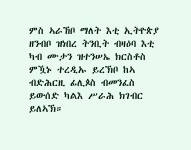ምስ ኣራኸቦ ማለት እቲ ኢትዮጵያ ዘንብቦ ዝነበረ ትንቢት ብዛዕባ እቲ ካብ ሙታን ዝተንሠኤ ክርስቶስ ምዃኑ ተረዲኡ ይረኽቦ ከኣ ብድሕርዚ ፊሊጶስ ብመንፈስ ይውሰድ ካልእ ሥራሕ ክገብር ይለኣኽ።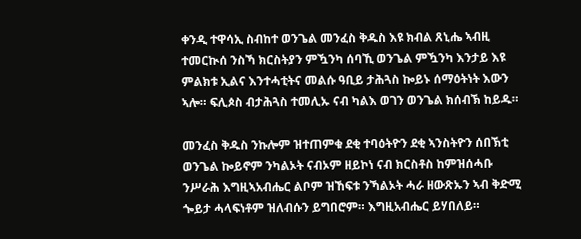ቀንዲ ተዋሳኢ ስብከተ ወንጌል መንፈስ ቅዱስ እዩ ክብል ጸኒሔ ኣብዚ ተመርኲሰ ንስኻ ክርስትያን ምዃንካ ሰባኺ ወንጌል ምዃንካ እንታይ እዩ ምልክቱ ኢልና እንተሓቲትና መልሱ ዓቢይ ታሕጓስ ኰይኑ ሰማዕትነት እውን ኣሎ። ፍሊጶስ ብታሕጓስ ተመሊኡ ናብ ካልእ ወገን ወንጌል ክሰብኽ ከይዱ።

መንፈስ ቅዱስ ንኩሎም ዝተጠምቁ ደቂ ተባዕትዮን ደቂ ኣንስትዮን ሰበኽቲ ወንጌል ኰይኖም ንካልኦት ናብኦም ዘይኮነ ናብ ክርስቶስ ከምዝሰሓቡ ንሥራሕ እግዚኣአብሔር ልቦም ዝኸፍቱ ንኻልኦት ሓራ ዘውጽኡን ኣብ ቅድሚ ጐይታ ሓላፍነቶም ዝለብሱን ይግበሮም። እግዚአብሔር ይሃበለይ።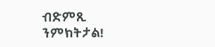ብድምጺ ንምክትታል!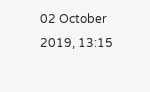02 October 2019, 13:15